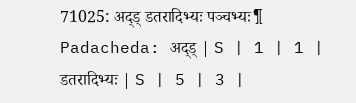71025: अद्ड् डतरादिभ्यः पञ्चभ्यः¶
Padacheda: अद्ड् | S | 1 | 1 |
डतरादिभ्यः | S | 5 | 3 |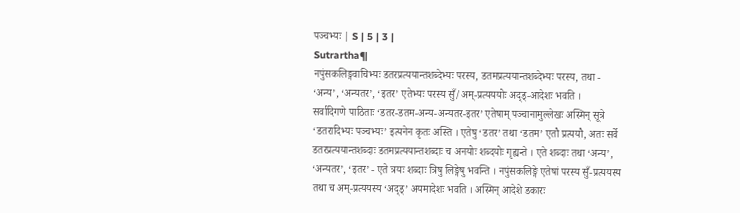पञ्चभ्यः | S | 5 | 3 |
Sutrartha¶
नपुंसकलिङ्गवाचिभ्यः डतरप्रत्ययान्तशब्देभ्यः परस्य, डतमप्रत्ययान्तशब्देभ्यः परस्य, तथा - ‘अन्य’, ‘अन्यतर’, ‘इतर’ एतेभ्यः परस्य सुँ/अम्-प्रत्यययोः अद्ड्-आदेशः भवति ।
सर्वादिगणे पाठिताः ‘डतर-डतम-अन्य-अन्यतर-इतर’ एतेषाम् पञ्चानामुल्लेखः अस्मिन् सूत्रे ‘डतरादिभ्यः पञ्चभ्यः’ इत्यनेन कृतः अस्ति । एतेषु ‘डतर’ तथा ‘डतम’ एतौ प्रत्ययौ, अतः सर्वे डतरप्रत्ययान्तशब्दाः डतमप्रत्ययान्तशब्दाः च अनयोः शब्दयोः गृह्यन्ते । एते शब्दाः तथा ‘अन्य’, ‘अन्यतर’, ‘इतर’ - एते त्रयः शब्दाः त्रिषु लिङ्गेषु भवन्ति । नपुंसकलिङ्गे एतेषां परस्य सुँ-प्रत्ययस्य तथा च अम्-प्रत्ययस्य ‘अद्ड्’ अयमादेशः भवति । अस्मिन् आदेशे डकारः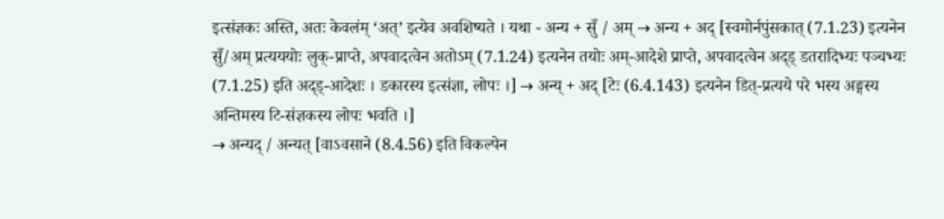इत्संज्ञकः अस्ति, अतः केवलंम् ‘अत्’ इत्येव अवशिष्यते । यथा - अन्य + सुँ / अम् → अन्य + अद् [स्वमोर्नपुंसकात् (7.1.23) इत्यनेन सुँ/अम् प्रत्यययोः लुक्-प्राप्ते, अपवादत्वेन अतोऽम् (7.1.24) इत्यनेन तयोः अम्-आदेशे प्राप्ते, अपवादत्वेन अद्ड् डतरादिभ्यः पञ्चभ्यः (7.1.25) इति अद्ड्-आदेशः । डकारस्य इत्संज्ञा, लोपः ।] → अन्य् + अद् [टेः (6.4.143) इत्यनेन डित्-प्रत्यये परे भस्य अङ्गस्य अन्तिमस्य टि-संज्ञकस्य लोपः भवति ।]
→ अन्यद् / अन्यत् [वाऽवसाने (8.4.56) इति विकल्पेन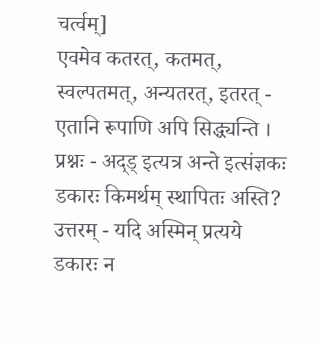चर्त्वम्]
एवमेव कतरत्, कतमत्, स्वल्पतमत्, अन्यतरत्, इतरत् - एतानि रूपाणि अपि सिद्ध्यन्ति । प्रश्नः - अद्ड् इत्यत्र अन्ते इत्संज्ञकः डकारः किमर्थम् स्थापितः अस्ति? उत्तरम् - यदि अस्मिन् प्रत्यये डकारः न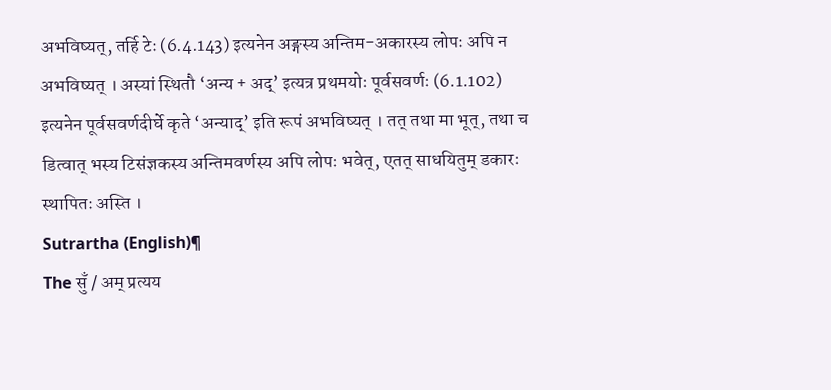अभविष्यत्, तर्हि टेः (6.4.143) इत्यनेन अङ्गस्य अन्तिम-अकारस्य लोपः अपि न अभविष्यत् । अस्यां स्थितौ ‘अन्य + अद्’ इत्यत्र प्रथमयोः पूर्वसवर्णः (6.1.102) इत्यनेन पूर्वसवर्णदीर्घे कृते ‘अन्याद्’ इति रूपं अभविष्यत् । तत् तथा मा भूत्, तथा च डित्वात् भस्य टिसंज्ञकस्य अन्तिमवर्णस्य अपि लोपः भवेत्, एतत् साधयितुम् डकारः स्थापितः अस्ति ।
Sutrartha (English)¶
The सुँ / अम् प्रत्यय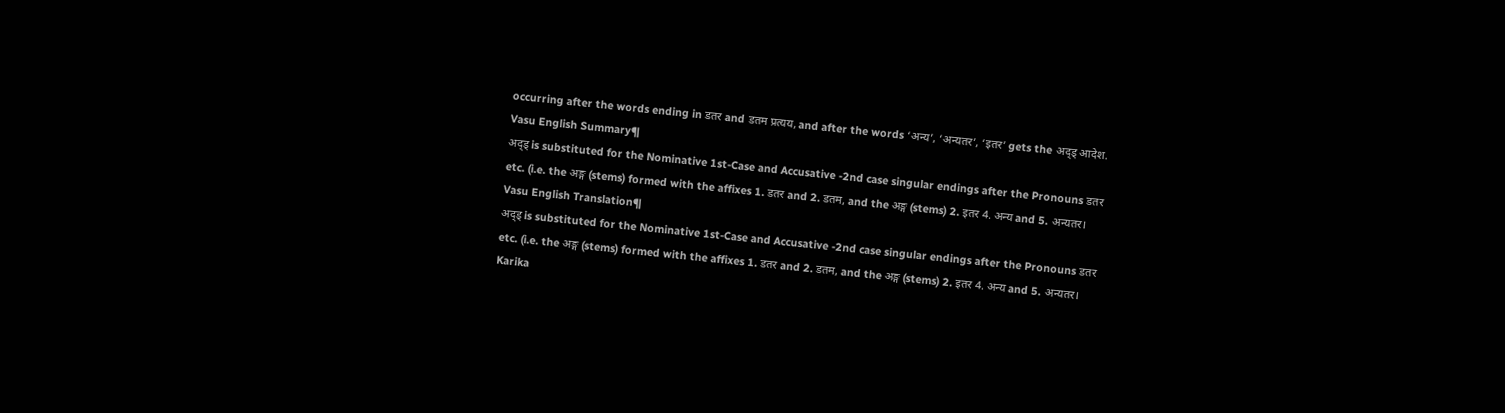occurring after the words ending in डतर and डतम प्रत्यय, and after the words ‘अन्य’, ‘अन्यतर’, ‘इतर’ gets the अद्ड् आदेश.
Vasu English Summary¶
अद्ड् is substituted for the Nominative 1st-Case and Accusative -2nd case singular endings after the Pronouns डतर etc. (i.e. the अङ्ग (stems) formed with the affixes 1. डतर and 2. डतम, and the अङ्ग (stems) 2. इतर 4. अन्य and 5. अन्यतर।
Vasu English Translation¶
अद्ड् is substituted for the Nominative 1st-Case and Accusative -2nd case singular endings after the Pronouns डतर etc. (i.e. the अङ्ग (stems) formed with the affixes 1. डतर and 2. डतम, and the अङ्ग (stems) 2. इतर 4. अन्य and 5. अन्यतर। Karika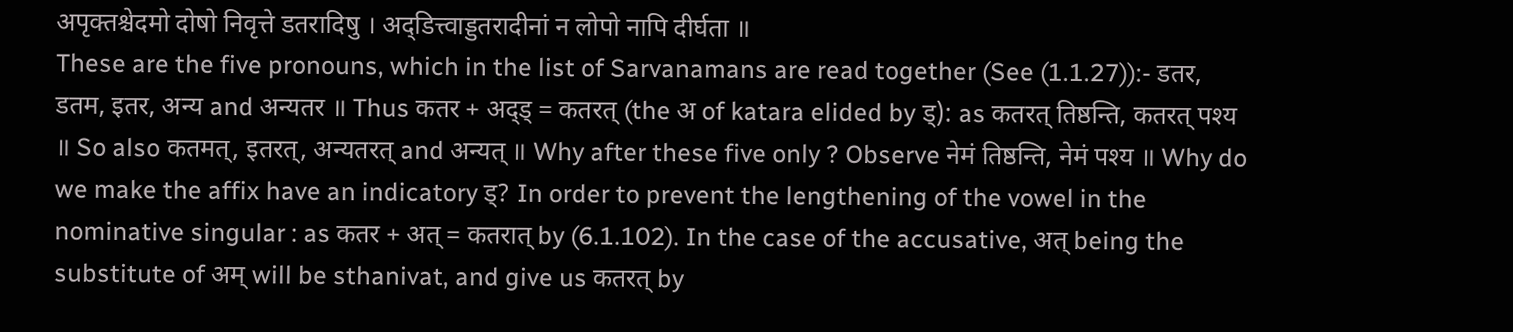अपृक्तश्चेदमो दोषो निवृत्ते डतरादिषु । अद्डित्त्वाड्डतरादीनां न लोपो नापि दीर्घता ॥
These are the five pronouns, which in the list of Sarvanamans are read together (See (1.1.27)):- डतर, डतम, इतर, अन्य and अन्यतर ॥ Thus कतर + अद्ड् = कतरत् (the अ of katara elided by ड्): as कतरत् तिष्ठन्ति, कतरत् पश्य ॥ So also कतमत्, इतरत्, अन्यतरत् and अन्यत् ॥ Why after these five only ? Observe नेमं तिष्ठन्ति, नेमं पश्य ॥ Why do we make the affix have an indicatory ड्? In order to prevent the lengthening of the vowel in the nominative singular : as कतर + अत् = कतरात् by (6.1.102). In the case of the accusative, अत् being the substitute of अम् will be sthanivat, and give us कतरत् by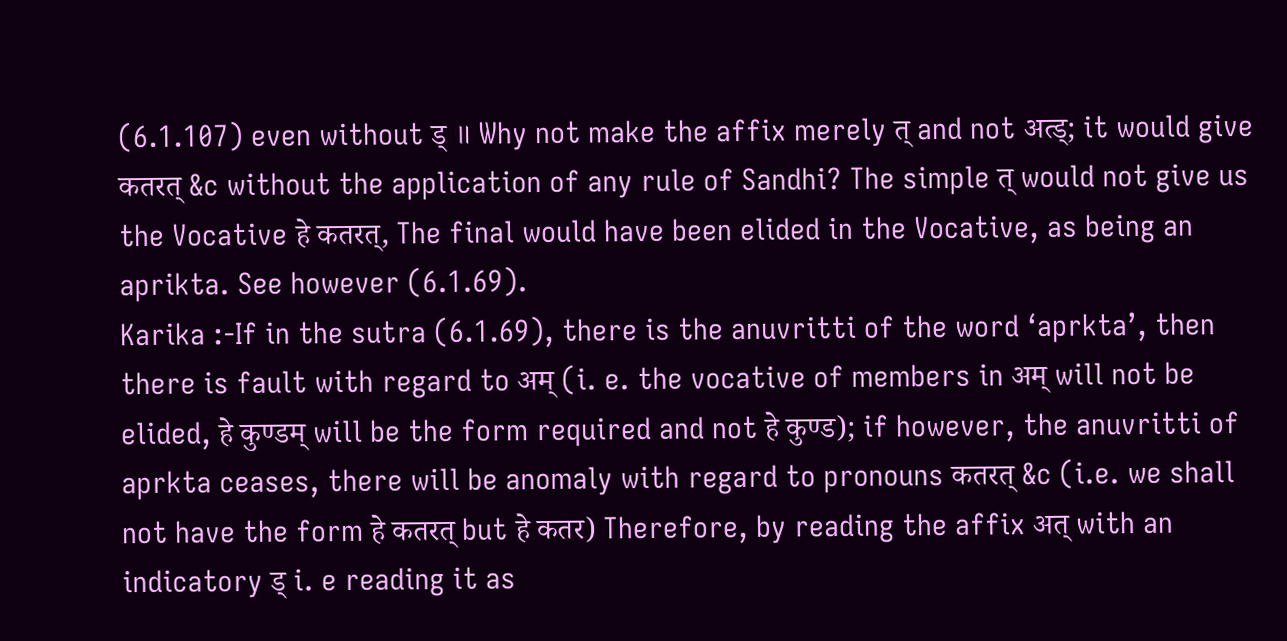(6.1.107) even without ड् ॥ Why not make the affix merely त् and not अत्ड्; it would give कतरत् &c without the application of any rule of Sandhi? The simple त् would not give us the Vocative हे कतरत्, The final would have been elided in the Vocative, as being an aprikta. See however (6.1.69).
Karika :-If in the sutra (6.1.69), there is the anuvritti of the word ‘aprkta’, then there is fault with regard to अम् (i. e. the vocative of members in अम् will not be elided, हे कुण्डम् will be the form required and not हे कुण्ड); if however, the anuvritti of aprkta ceases, there will be anomaly with regard to pronouns कतरत् &c (i.e. we shall not have the form हे कतरत् but हे कतर) Therefore, by reading the affix अत् with an indicatory ड् i. e reading it as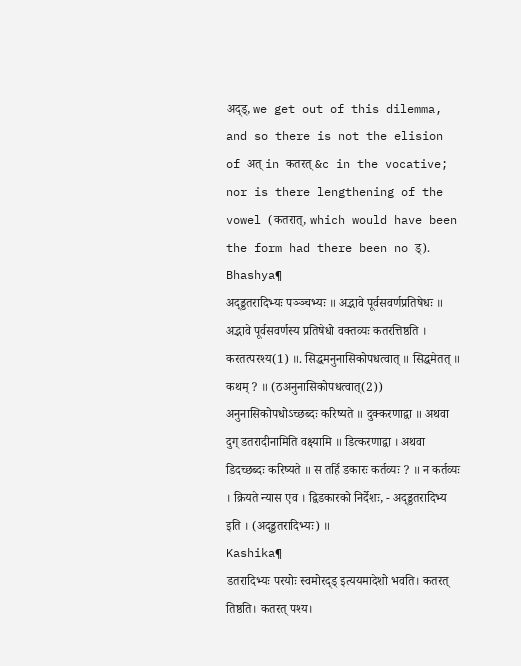अद्ड्, we get out of this dilemma, and so there is not the elision of अत् in कतरत् &c in the vocative; nor is there lengthening of the vowel (कतरात्, which would have been the form had there been no ड्).
Bhashya¶
अद्ड्डतरादिभ्यः पञ्ञ्चभ्यः ॥ अद्भावे पूर्वसवर्णप्रतिषेधः ॥ अद्भावे पूर्वसवर्णस्य प्रतिषेधो वक्तव्यः कतरत्तिष्ठति । करतत्परश्य(1) ॥. सिद्धमनुनासिकोपधत्वात् ॥ सिद्धमेतत् ॥ कथम् ? ॥ (ठअनुनासिकोपधत्वात्(2)) अनुनासिकोपधोऽच्छब्दः करिष्यते ॥ दुक्करणाद्वा ॥ अथवा दुग् डतरादीनामिति वक्ष्यामि ॥ डित्करणाद्वा । अथवा डिदच्छब्दः करिष्यते ॥ स तर्हि डकारः कर्तव्यः ? ॥ न कर्तव्यः । क्रियते न्यास एव । द्विडकारको निर्देशः, - अद्ड्डतरादिभ्य इति । (अद्ड्डतरादिभ्यः) ॥
Kashika¶
डतरादिभ्यः परयोः स्वमोरद्ड् इत्ययमादेशो भवति। कतरत् तिष्ठति। कतरत् पश्य।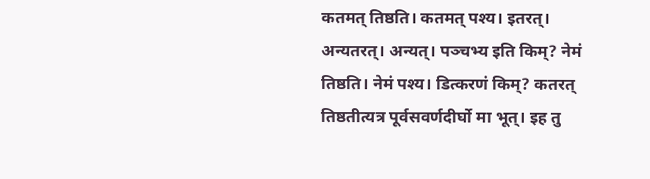कतमत् तिष्ठति। कतमत् पश्य। इतरत्। अन्यतरत्। अन्यत्। पञ्चभ्य इति किम्? नेमं तिष्ठति। नेमं पश्य। डित्करणं किम्? कतरत् तिष्ठतीत्यत्र पूर्वसवर्णदीर्घो मा भूत्। इह तु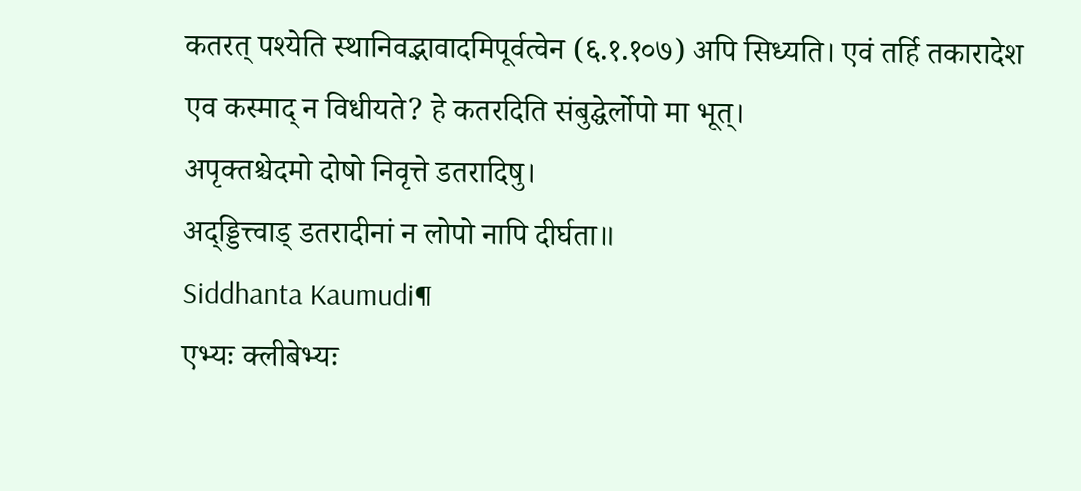कतरत् पश्येति स्थानिवद्भावादमिपूर्वत्वेन (६.१.१०७) अपि सिध्यति। एवं तर्हि तकारादेश एव कस्माद् न विधीयते? हे कतरदिति संबुद्घेर्लोपो मा भूत्।
अपृक्तश्चेदमो दोषो निवृत्ते डतरादिषु।
अद्ड्डित्त्वाड् डतरादीनां न लोपो नापि दीर्घता॥
Siddhanta Kaumudi¶
एभ्यः क्लीबेभ्यः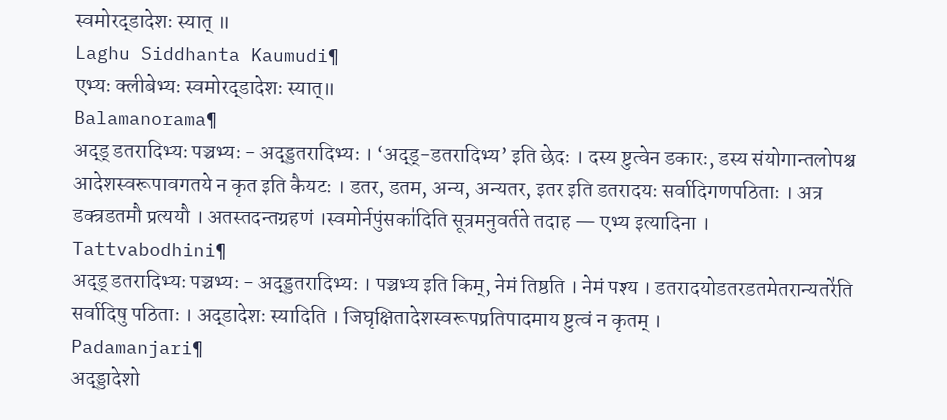स्वमोरद्डादेशः स्यात् ॥
Laghu Siddhanta Kaumudi¶
एभ्यः क्लीबेभ्यः स्वमोरद्डादेशः स्यात्॥
Balamanorama¶
अद्ड् डतरादिभ्यः पञ्चभ्यः - अद्ड्डतरादिभ्यः । ‘अद्ड्-डतरादिभ्य’ इति छेदः । दस्य ष्टुत्वेन डकारः, डस्य संयोगान्तलोपश्च आदेशस्वरूपावगतये न कृत इति कैयटः । डतर, डतम, अन्य, अन्यतर, इतर इति डतरादयः सर्वादिगणपठिताः । अत्र डक्त्रडतमौ प्रत्ययौ । अतस्तदन्तग्रहणं ।स्वमोर्नपुंसका॑दिति सूत्रमनुवर्तते तदाह — एभ्य इत्यादिना ।
Tattvabodhini¶
अद्ड् डतरादिभ्यः पञ्चभ्यः - अद्ड्डतरादिभ्यः । पञ्चभ्य इति किम्, नेमं तिष्ठति । नेमं पश्य । डतरादयोडतरडतमेतरान्यतरे॑ति सर्वादिषु पठिताः । अद्डादेशः स्यादिति । जिघृक्षितादेशस्वरूपप्रतिपादमाय ष्टुत्वं न कृतम् ।
Padamanjari¶
अद्ड्डादेशो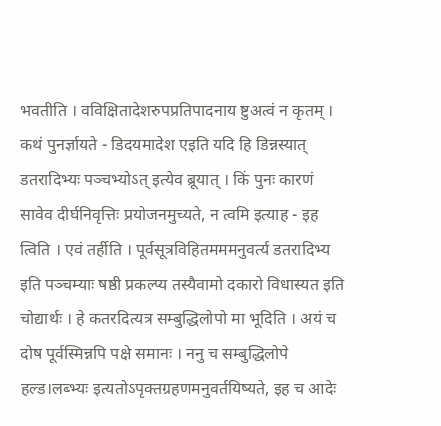भवतीति । वविक्षितादेशरुपप्रतिपादनाय ष्टुअत्वं न कृतम् । कथं पुनर्ज्ञायते - डिदयमादेश एइति यदि हि डिन्नस्यात् डतरादिभ्यः पञ्चभ्योऽत् इत्येव ब्रूयात् । किं पुनः कारणं सावेव दीर्घनिवृत्तिः प्रयोजनमुच्यते, न त्वमि इत्याह - इह त्विति । एवं तर्हीति । पूर्वसूत्रविहितमममनुवर्त्य डतरादिभ्य इति पञ्चम्याः षष्ठी प्रकल्प्य तस्यैवामो दकारो विधास्यत इति चोद्यार्थः । हे कतरदित्यत्र सम्बुद्धिलोपो मा भूदिति । अयं च दोष पूर्वस्मिन्नपि पक्षे समानः । ननु च सम्बुद्धिलोपे हल्ड।लब्भ्यः इत्यतोऽपृक्तग्रहणमनुवर्तयिष्यते, इह च आदेः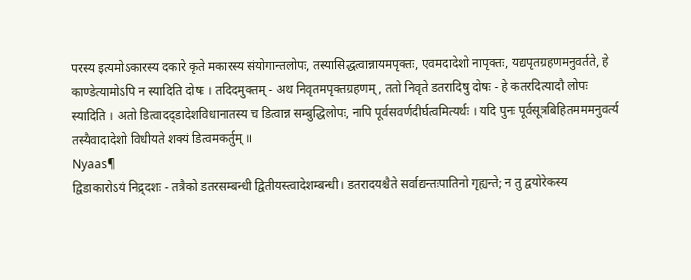परस्य इत्यमोऽकारस्य दकारे कृते मकारस्य संयोगान्तलोपः, तस्यासिद्धत्वान्नायमपृक्तः, एवमदादेशो नापृक्तः, यद्यपृतग्रहणमनुवर्तते, हे काण्डेत्यामोऽपि न स्यादिति दोषः । तदिदमुक्तम् - अथ निवृतमपृक्तग्रहणम्, ततो निवृते डतरादिषु दोषः - हे कतरदित्यादौ लोपः स्यादिति । अतो डित्वादद्डादेशविधानातस्य च डित्वान्न सम्बुद्धिलोपः, नापि पूर्वसवर्णदीर्घत्वमित्यर्थः । यदि पुनः पूर्वसूत्रबिहितमममनुवर्त्य तस्यैवादादेशो विधीयते शक्यं डित्वमकर्तुम् ॥
Nyaas¶
द्विडाकारोऽयं निद्र्दशः - तत्रैको डतरसम्बन्धी द्वितीयस्त्वादेशम्बन्धी। डतरादयश्चैते सर्वाद्यन्तःपातिनो गृह्यन्ते; न तु द्वयोरेकस्य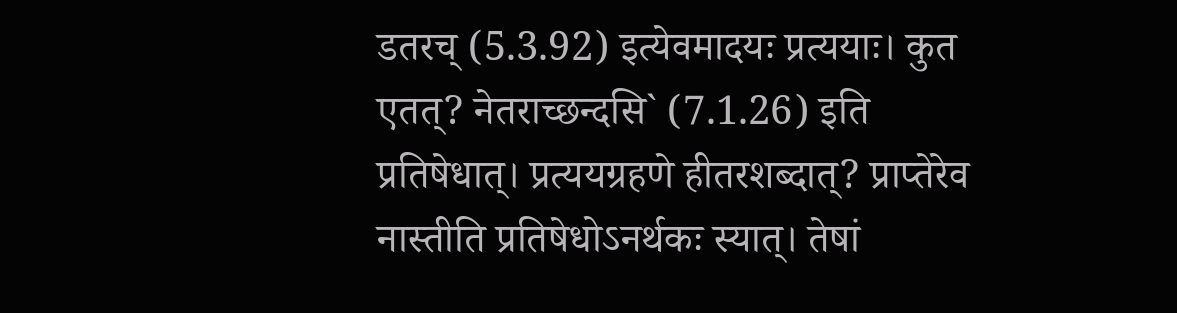डतरच् (5.3.92) इत्येवमादयः प्रत्ययाः। कुत एतत्? नेतराच्छन्दसि` (7.1.26) इति प्रतिषेधात्। प्रत्ययग्रहणे हीतरशब्दात्? प्राप्तेरेव नास्तीति प्रतिषेधोऽनर्थकः स्यात्। तेषां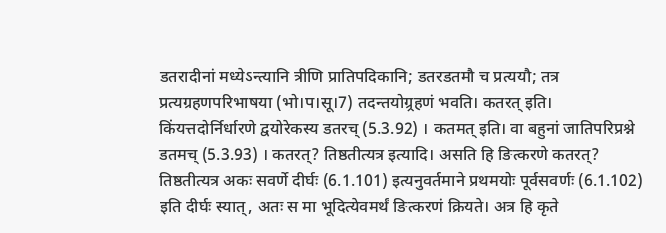डतरादीनां मध्येऽन्त्यानि त्रीणि प्रातिपदिकानि; डतरडतमौ च प्रत्ययौ; तत्र प्रत्यग्रहणपरिभाषया (भो।प।सू।7) तदन्तयोग्र्रहणं भवति। कतरत् इति। किंयत्तदोर्निर्धारणे द्वयोरेकस्य डतरच् (5.3.92) । कतमत् इति। वा बहुनां जातिपरिप्रश्ने डतमच् (5.3.93) । कतरत्? तिष्ठतीत्यत्र इत्यादि। असति हि ङित्करणे कतरत्? तिष्ठतीत्यत्र अकः सवर्णे दीर्घः (6.1.101) इत्यनुवर्तमाने प्रथमयोः पूर्वसवर्णः (6.1.102) इति दीर्घः स्यात्, अतः स मा भूदित्येवमर्थं ङित्करणं क्रियते। अत्र हि कृते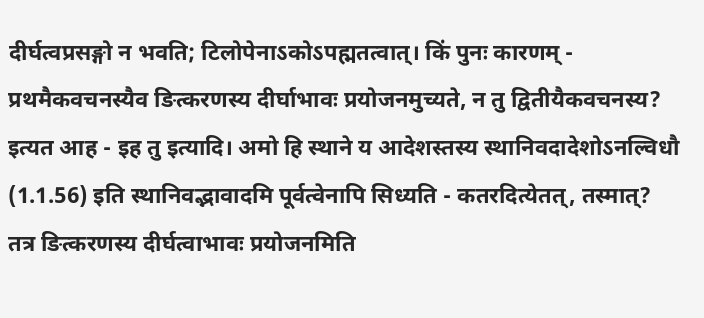दीर्घत्वप्रसङ्गो न भवति; टिलोपेनाऽकोऽपह्मतत्वात्। किं पुनः कारणम् - प्रथमैकवचनस्यैव ङित्करणस्य दीर्घाभावः प्रयोजनमुच्यते, न तु द्वितीयैकवचनस्य? इत्यत आह - इह तु इत्यादि। अमो हि स्थाने य आदेशस्तस्य स्थानिवदादेशोऽनल्विधौ (1.1.56) इति स्थानिवद्भावादमि पूर्वत्वेनापि सिध्यति - कतरदित्येतत्, तस्मात्? तत्र ङित्करणस्य दीर्घत्वाभावः प्रयोजनमिति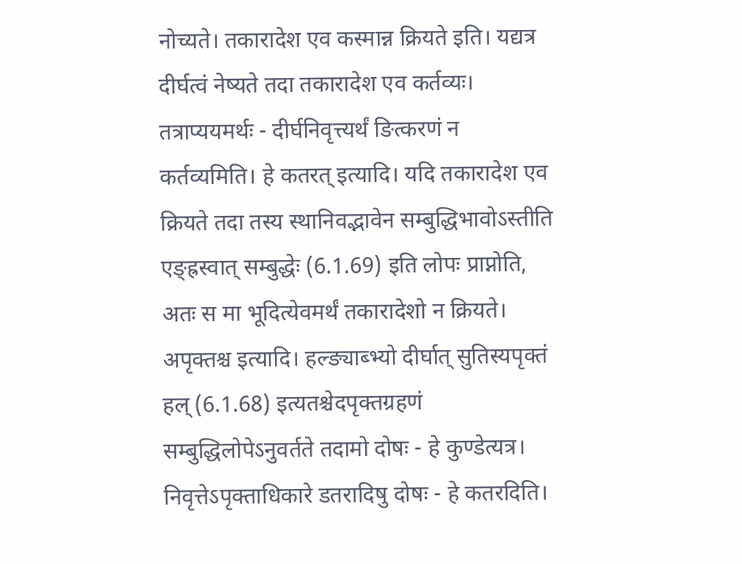नोच्यते। तकारादेश एव कस्मान्न क्रियते इति। यद्यत्र दीर्घत्वं नेष्यते तदा तकारादेश एव कर्तव्यः। तत्राप्ययमर्थः - दीर्घनिवृत्त्यर्थं ङित्करणं न कर्तव्यमिति। हे कतरत् इत्यादि। यदि तकारादेश एव क्रियते तदा तस्य स्थानिवद्भावेन सम्बुद्धिभावोऽस्तीति एङ्ह्रस्वात् सम्बुद्धेः (6.1.69) इति लोपः प्राप्नोति, अतः स मा भूदित्येवमर्थं तकारादेशो न क्रियते। अपृक्तश्च इत्यादि। हल्ङ्याब्भ्यो दीर्घात् सुतिस्यपृक्तं हल् (6.1.68) इत्यतश्चेदपृक्तग्रहणं सम्बुद्धिलोपेऽनुवर्तते तदामो दोषः - हे कुण्डेत्यत्र। निवृत्तेऽपृक्ताधिकारे डतरादिषु दोषः - हे कतरदिति।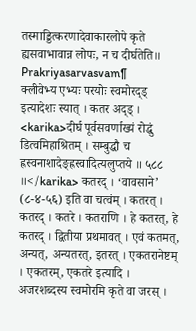तस्माड्डित्करणादेवाकारलोपे कृते ह्यसवाभावान्न लोपः, न च दीर्घतेति॥
Prakriyasarvasvam¶
क्लीवेभ्य एभ्यः परयोः स्वमोरद्ड् इत्यादेशः स्यात् । कतर अद्ड् । <karika>दीर्घ पूर्वसवर्णाख्यं रोद्धुं डित्वमिहाश्रितम् । सम्बुद्धौ च ह्रस्वनाशादेङ्ह्रस्वादित्यलुप्तये ॥ ५८८ ॥</karika> कतरद् । ‘वावसाने’ (८-४-५६) इति वा चत्वंम् । कतरत् । कतरद् । कतरे । कतराणि । हे कतरत्, हे कतरद् । द्वितीया प्रथमावत् । एवं कतमत्, अन्यत्, अन्यतरत्, इतरत् । एकतरानेष्टम् । एकतरम्, एकतरे इत्यादि । अजरशब्दस्य स्वमोरमि कृते वा जरस् ।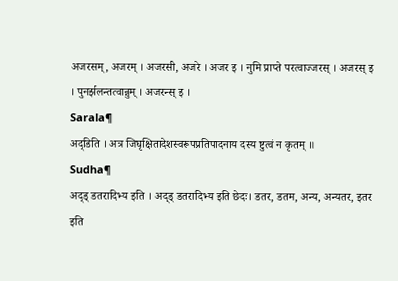अजरसम्, अजरम् । अजरसी, अजरे । अजर इ । नुमि प्राप्ते परत्वाज्जरस् । अजरस् इ । पुनर्झलन्तत्वान्नुम् । अजरन्स् इ ।
Sarala¶
अद्डिति । अत्र जिघृक्षितादेशस्वरूपप्रतिपादनाय दस्य ष्टुत्वं न कृतम् ॥
Sudha¶
अद्ड् डतरादिभ्य इति । अद्ड् डतरादिभ्य इति छेदः। डतर, डतम, अन्य, अन्यतर, इतर इति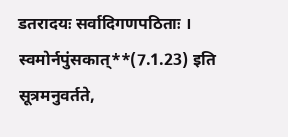डतरादयः सर्वादिगणपठिताः । स्वमोर्नपुंसकात्**(7.1.23) इति सूत्रमनुवर्तते,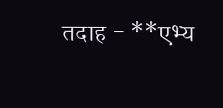तदाह - **एभ्य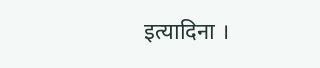इत्यादिना ।